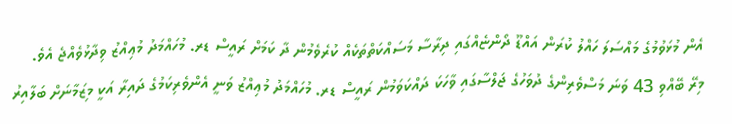އެން މުޅަވުމުގެ މައްސަލަ ހައްލު ކުރަން އައްޑޫ ދޯންޏެއްގައި ދިރާސާ މަސައްކަތްތަކެއް ކުރެވެމުން ދާ ކަމަށް ރައީސް ޑރ. މުހައްމަދު މުޢިއްޒު ވިދާޅުވެއްޖެ އެވެ.
މިރޭ ބޭއްވި 43 ވަނަ މަސްވެރިންގެ ދުވަހުގެ ޖަލްސާގައި ވާހަކަ ދައްކަވަމުން ރައީސް ޑރ. މުހައްމަދު މުޢިއްޒު ވަނީ އެންވެރިކަމުގެ ދައިރާ އަކީ މިޒަމާނަށް ބަލާއިރު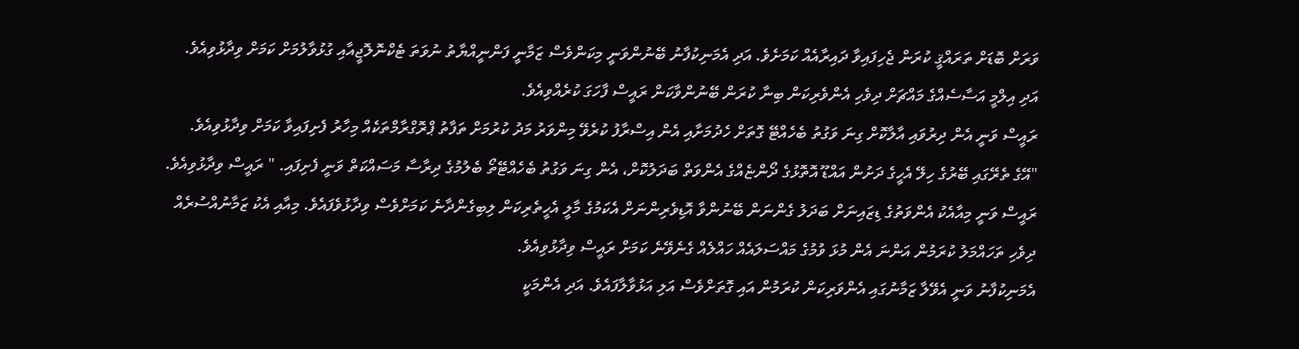ވަރަށް ބޮޑަށް ތަރައްޤީ ކުރަން ޖެހިފައިވާ ދައިރާއެއް ކަމަށެވެ. އަދި އެމަނިކުފާނު ބޭނުންވަނީ މިކަންވެސް ޒަމާނީ ފަންނީއްޔާތު ނުވަތަ ޓެކްނޮލޮޖީއާއި ގުޅުވާލުމަށް ކަމަށް ވިދާޅުވިއެވެ. އަދި އިލްމީ އަސާސެއްގެ މައްޗަށް ދިވެހި އެންވެރިކަން ބިނާ ކުރަން ބޭނުންވާކަން ރައީސް ފާހަގަ ކުރެއްވިއެވެ.
ރައީސް ވަނީ އެން ދިރުވައި އާލާކޮށް ގިނަ ވަގުތު ބެހެއްޓޭ ގޮތަށް ހެދުމަށާއި އެން އިސްރާފު ކުރެވޭ މިންވަރު މަދު ކުރުމަށް ތަފާތު ޕްރޮގްރާމްތަކެއް މިހާރު ފެށިފައިވާ ކަމަށް ވިދާޅުވިއެވެ.
"އޭގެ ތެރޭގައި ބޭރުގެ ހިލޭ އެހީގެ ދަށުން އައްޑޫ އޮތޮޅުގެ ދޯންޏެއްގެ އެންވަތް ބަދަލުކޮށް، އެން ގިނަ ވަގުތު ބެހެއްޓޭތޯ ބެލުމުގެ ދިރާސާ މަސައްކަތް ވަނީ ފެށިފައި. " ރައީސް ވިދާޅުވިއެވެ.
ރައީސް ވަނީ މިއާއެކު އެންވަތުގެ ޑިޒައިނަށް ބަދަލު ގެންނަން ބޭނުންވާ އޮޑިވެރިންނަށް އެކަމުގެ މާލީ އެހީތެރިކަން ލިބިގެންދާނެ ކަމަށްވެސް ވިދާޅުވެފައެވެ. މިއާއި އެކު ޒަމާނުއްސުރެއް ދިވެހި ތަހައްމަލު ކުރަމުން އަންނަ އެން މުޅަ ވުމުގެ މައްސަލައެއް ހައްލެއް ގެނެވޭނެ ކަމަށް ރައީސް ވިދާޅުވިއެވެ.
އެމަނިކުފާނު ވަނީ އެވޭލާ ޒަމާނުގައި އެންވަރިކަން ކުރަމުން އައި ގޮތަށްވެސް އަލި އަޅުވާލާފައެވެ. އަދި އެންމަކީ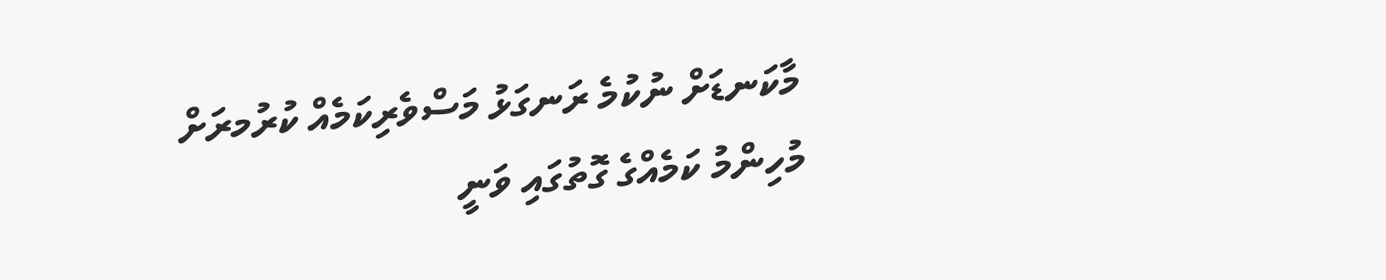މާކަނޑަށް ނުކުމެ ރަނގަޅު މަސްވެރިކަމެއް ކުރުމރަށް މުހިންމު ކަމެއްގެ ގޮތުގައި ވަނީ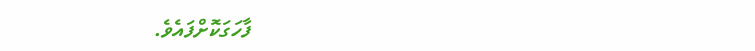ފާހަގަކޮށްފައެވެ.